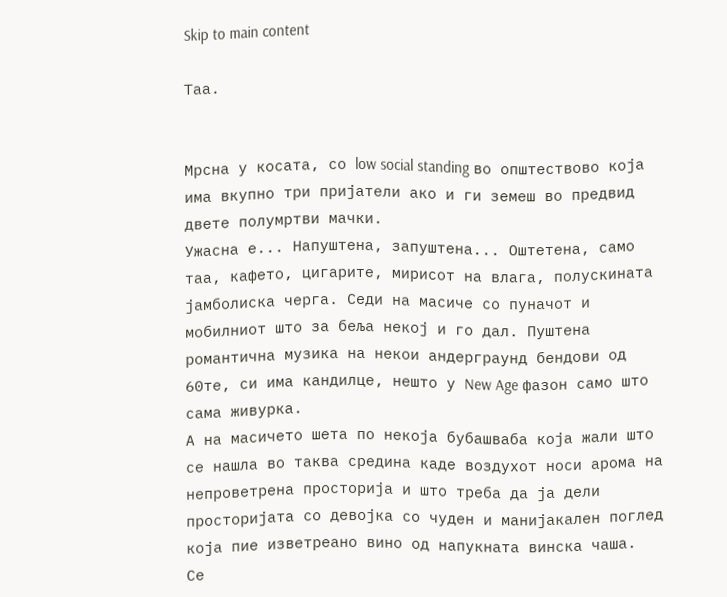Skip to main content

Таа.


Мрсна у косата, со low social standing во општествово која има вкупно три пријатели ако и ги земеш во предвид двете полумртви мачки.
Ужасна е... Напуштена, запуштена... Оштетена, само таа, кафето, цигарите, мирисот на влага, полускината јамболиска черга. Седи на масиче со пуначот и мобилниот што за беља некој и го дал. Пуштена романтична музика на некои андерграунд бендови од 60те, си има кандилце, нешто у New Age фазон само што сама живурка.
А на масичето шета по некоја бубашваба која жали што се нашла во таква средина каде воздухот носи арома на непроветрена просторија и што треба да ја дели просторијата со девојка со чуден и манијакален поглед која пие изветреано вино од напукната винска чаша.
Се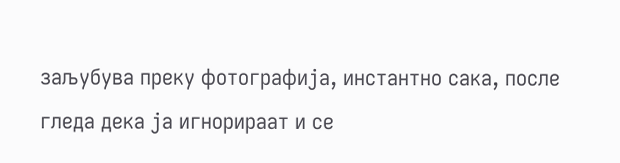заљубува преку фотографија, инстантно сака, после гледа дека ја игнорираат и се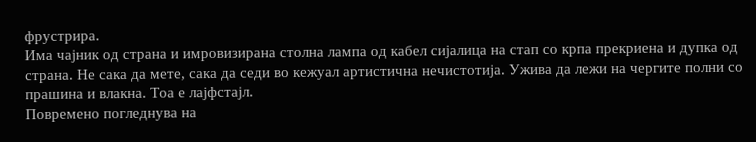фрустрира.
Има чајник од страна и имровизирана столна лампа од кабел сијалица на стап со крпа прекриена и дупка од страна. Не сака да мете, сака да седи во кежуал артистична нечистотија. Ужива да лежи на чергите полни со прашина и влакна. Тоа е лајфстајл.
Повремено погледнува на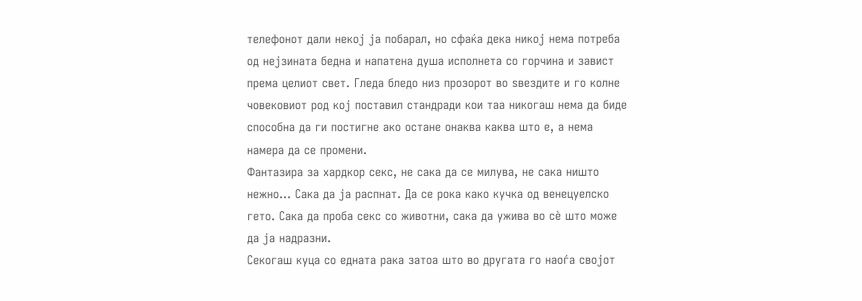телефонот дали некој ја побарал, но сфаќа дека никој нема потреба од нејзината бедна и напатена душа исполнета со горчина и завист према целиот свет. Гледа бледо низ прозорот во ѕвездите и го колне човековиот род кој поставил стандради кои таа никогаш нема да биде способна да ги постигне ако остане онаква каква што е, а нема намера да се промени.
Фантазира за хардкор секс, не сака да се милува, не сака ништо нежно... Сака да ја распнат. Да се рока како кучка од венецуелско гето. Сака да проба секс со животни, сака да ужива во сè што може да ја надразни.
Секогаш куца со едната рака затоа што во другата го наоѓа својот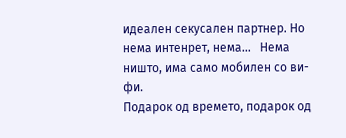идеален секусален партнер. Но нема интенрет, нема...   Нема ништо, има само мобилен со ви-фи.
Подарок од времето, подарок од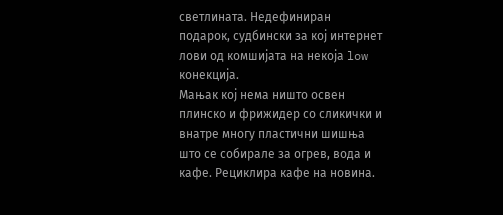светлината. Недефиниран подарок, судбински за кој интернет лови од комшијата на некоја low конекција.
Мањак кој нема ништо освен плинско и фрижидер со сликички и внатре многу пластични шишња што се собирале за огрев, вода и кафе. Рециклира кафе на новина.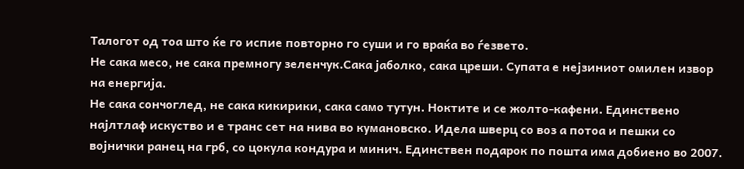Талогот од тоа што ќе го испие повторно го суши и го враќа во ѓезвето.
Не сака месо, не сака премногу зеленчук.Сака јаболко, сака цреши. Супата е нејзиниот омилен извор на енергија.
Не сака сончоглед, не сака кикирики, сака само тутун. Ноктите и се жолто-кафени. Единствено најлтлаф искуство и е транс сет на нива во кумановско. Идела шверц со воз а потоа и пешки со војнички ранец на грб, со цокула кондура и минич. Единствен подарок по пошта има добиено во 2007.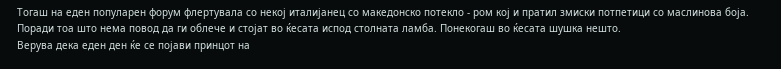Тогаш на еден популарен форум флертувала со некој италијанец со македонско потекло - ром кој и пратил змиски потпетици со маслинова боја. Поради тоа што нема повод да ги облече и стојат во ќесата испод столната ламба. Понекогаш во ќесата шушка нешто.
Верува дека еден ден ќе се појави принцот на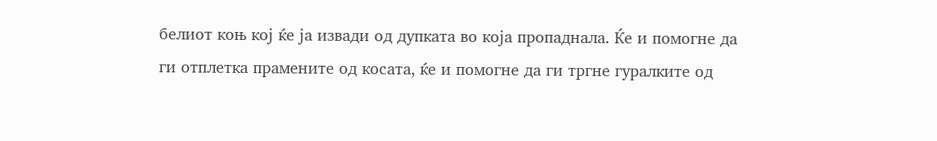белиот коњ кој ќе ја извади од дупката во која пропаднала. Ќе и помогне да ги отплетка прамените од косата, ќе и помогне да ги тргне гуралките од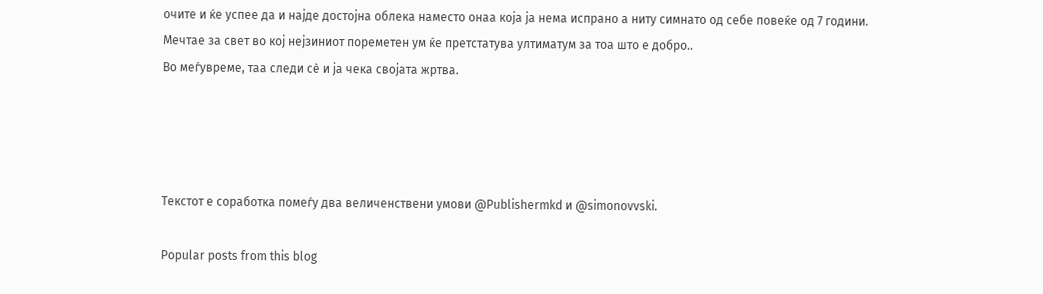очите и ќе успее да и најде достојна облека наместо онаа која ја нема испрано а ниту симнато од себе повеќе од 7 години. Мечтае за свет во кој нејзиниот пореметен ум ќе претстатува ултиматум за тоа што е добро..
Во меѓувреме, таа следи сè и ја чека својата жртва.




Текстот е соработка помеѓу два величенствени умови @Publishermkd и @simonovvski.

Popular posts from this blog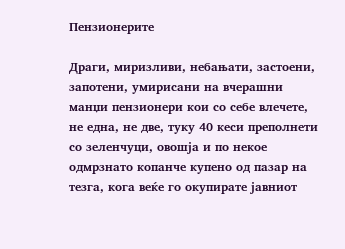Пензионерите

Драги, миризливи, небањати, застоени, запотени, умирисани на вчерашни манџи пензионери кои со себе влечете, не една, не две, туку 40 кеси преполнети со зеленчуци, овошја и по некое одмрзнато копанче купено од пазар на тезга, кога веќе го окупирате јавниот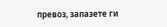превоз, запазете ги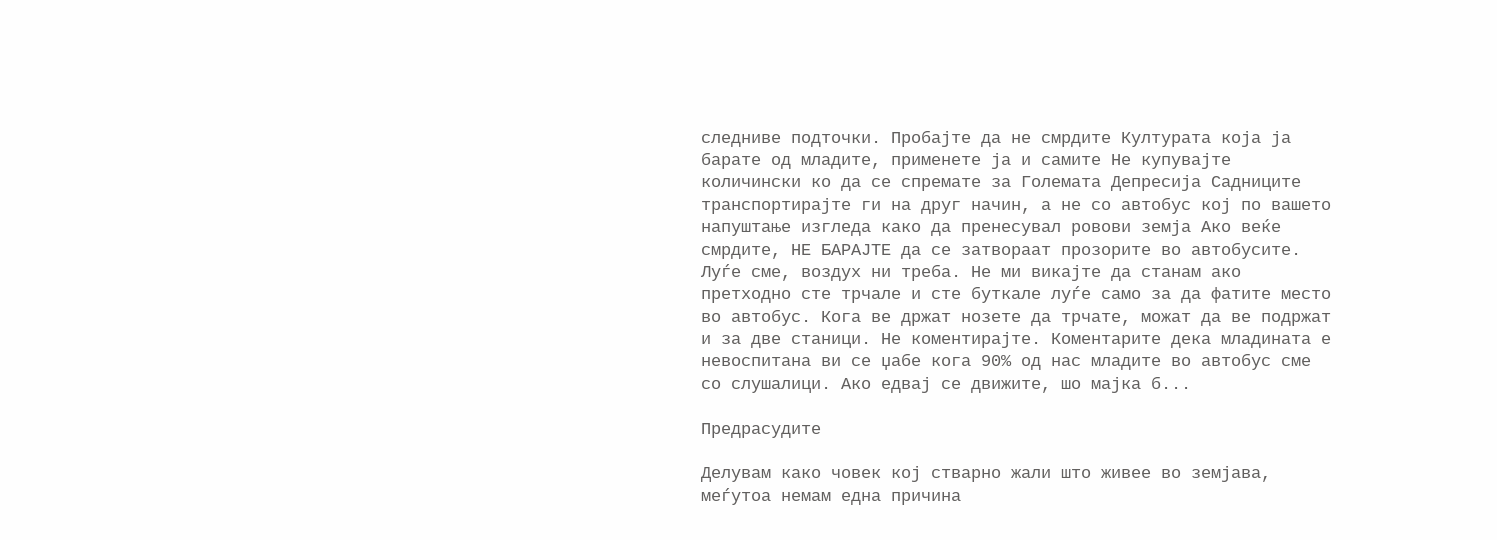следниве подточки. Пробајте да не смрдите Културата која ја барате од младите, применете ја и самите Не купувајте количински ко да се спремате за Големата Депресија Садниците транспортирајте ги на друг начин, а не со автобус кој по вашето напуштање изгледа како да пренесувал ровови земја Ако веќе смрдите, НЕ БАРАЈТЕ да се затвораат прозорите во автобусите. Луѓе сме, воздух ни треба. Не ми викајте да станам ако претходно сте трчале и сте буткале луѓе само за да фатите место во автобус. Кога ве држат нозете да трчате, можат да ве подржат и за две станици. Не коментирајте. Коментарите дека младината е невоспитана ви се џабе кога 90% од нас младите во автобус сме со слушалици. Ако едвај се движите, шо мајка б...

Предрасудите

Делувам како човек кој стварно жали што живее во земјава, меѓутоа немам една причина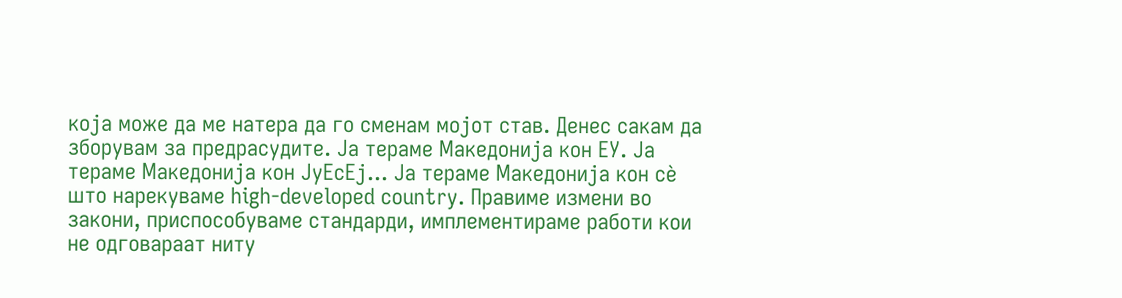која може да ме натера да го сменам мојот став. Денес сакам да зборувам за предрасудите. Ја тераме Македонија кон ЕУ. Ја тераме Македонија кон ЈуЕсЕј... Ја тераме Македонија кон сè што нарекуваме high-developed country. Правиме измени во закони, приспособуваме стандарди, имплементираме работи кои не одговараат ниту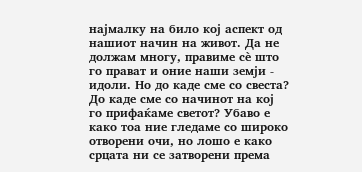најмалку на било кој аспект од нашиот начин на живот. Да не должам многу, правиме сè што го прават и оние наши земји - идоли. Но до каде сме со свеста? До каде сме со начинот на кој го прифаќаме светот? Убаво е како тоа ние гледаме со широко отворени очи, но лошо е како срцата ни се затворени према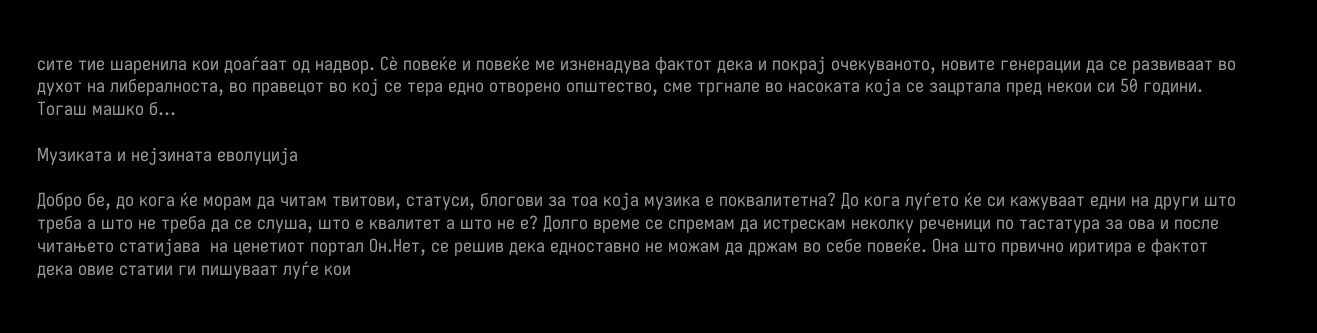сите тие шаренила кои доаѓаат од надвор. Сè повеќе и повеќе ме изненадува фактот дека и покрај очекуваното, новите генерации да се развиваат во духот на либералноста, во правецот во кој се тера едно отворено општество, сме тргнале во насоката која се зацртала пред некои си 50 години. Тогаш машко б...

Музиката и нејзината еволуција

Добро бе, до кога ќе морам да читам твитови, статуси, блогови за тоа која музика е поквалитетна? До кога луѓето ќе си кажуваат едни на други што треба а што не треба да се слуша, што е квалитет а што не е? Долго време се спремам да истрескам неколку реченици по тастатура за ова и после читањето статијава  на ценетиот портал Он.Нет, се решив дека едноставно не можам да држам во себе повеќе. Она што првично иритира е фактот дека овие статии ги пишуваат луѓе кои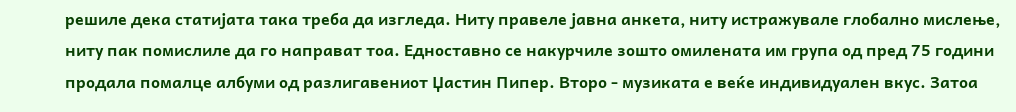решиле дека статијата така треба да изгледа. Ниту правеле јавна анкета, ниту истражувале глобално мислење, ниту пак помислиле да го направат тоа. Едноставно се накурчиле зошто омилената им група од пред 75 години продала помалце албуми од разлигавениот Џастин Пипер. Второ - музиката е веќе индивидуален вкус. Затоа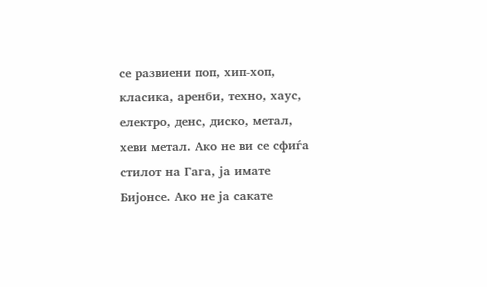се развиени поп, хип-хоп, класика, аренби, техно, хаус, електро, денс, диско, метал, хеви метал. Ако не ви се сфиѓа стилот на Гага, ја имате Бијонсе. Ако не ја сакате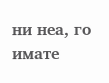ни неа, го имате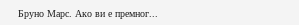Бруно Марс. Ако ви е премног...